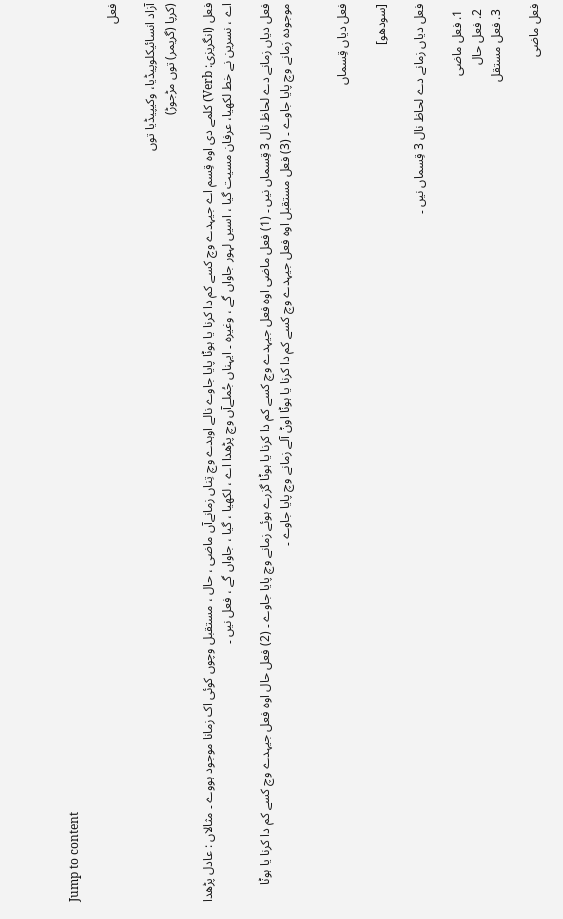Jump to content

فعل

آزاد انسائیکلوپیڈیا، وکیپیڈیا توں
(کرپا (گریمر) توں مڑجوڑ)

فعل (انگریزی: Verb) کلمے دی اوہ قِسم اے جیہدے وچ کسے کم دا کرنا یا ہوݨا پایا جاوے نالے اوہدے وچ تِناں زمانےآں ماضی ، حال ، مستقبل وچوں کوئی اک زمانا موجود ہووے ۔ مثالاں : عادل پڑھدا اے ، نسرین نے خط لکھیا، عرفان مسیت گیا ، اسیں لہور جاواں گے ، وغیرہ ۔ ایہناں جُملےآں وچ پڑھدا اے ، لکھیا ، گیا ، جاواں گے ، فعل نیں ۔

فعل دیاں زمانے دے لحاظ نال 3 قِسماں نیں ۔ (1) فعل ماضی اوہ فعل جیہدے وچ کسے کم دا کرنا یا ہوݨا گزرے ہوئے زمانے وچ پایا جاوے ۔ (2) فعل حال اوہ فعل جیہدے وچ کسے کم دا کرنا یا ہوݨا موجودہ زمانے وچ پایا جاوے ۔ (3) فعل مستقبل اوہ فعل جیہدے وچ کسے کم دا کرنا یا ہوݨا اوݨ آلے زمانے وچ پایا جاوے ۔


فعل دیاں قِسماں

[سودھو]

فعل دیاں زمانے دے لحاظ نال 3 قِسماں نیں ۔

  1. فعل ماضی
  2. فعل حال
  3. فعل مستقل

فعل ماضی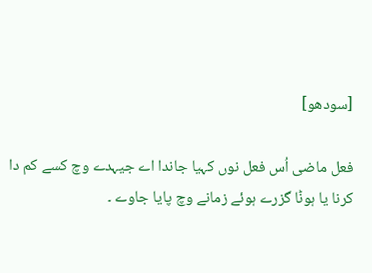[سودھو]

فعل ماضی اُس فعل نوں کہیا جاندا اے جیہدے وچ کسے کم دا کرنا یا ہوݨا گزرے ہوئے زمانے وچ پایا جاوے ۔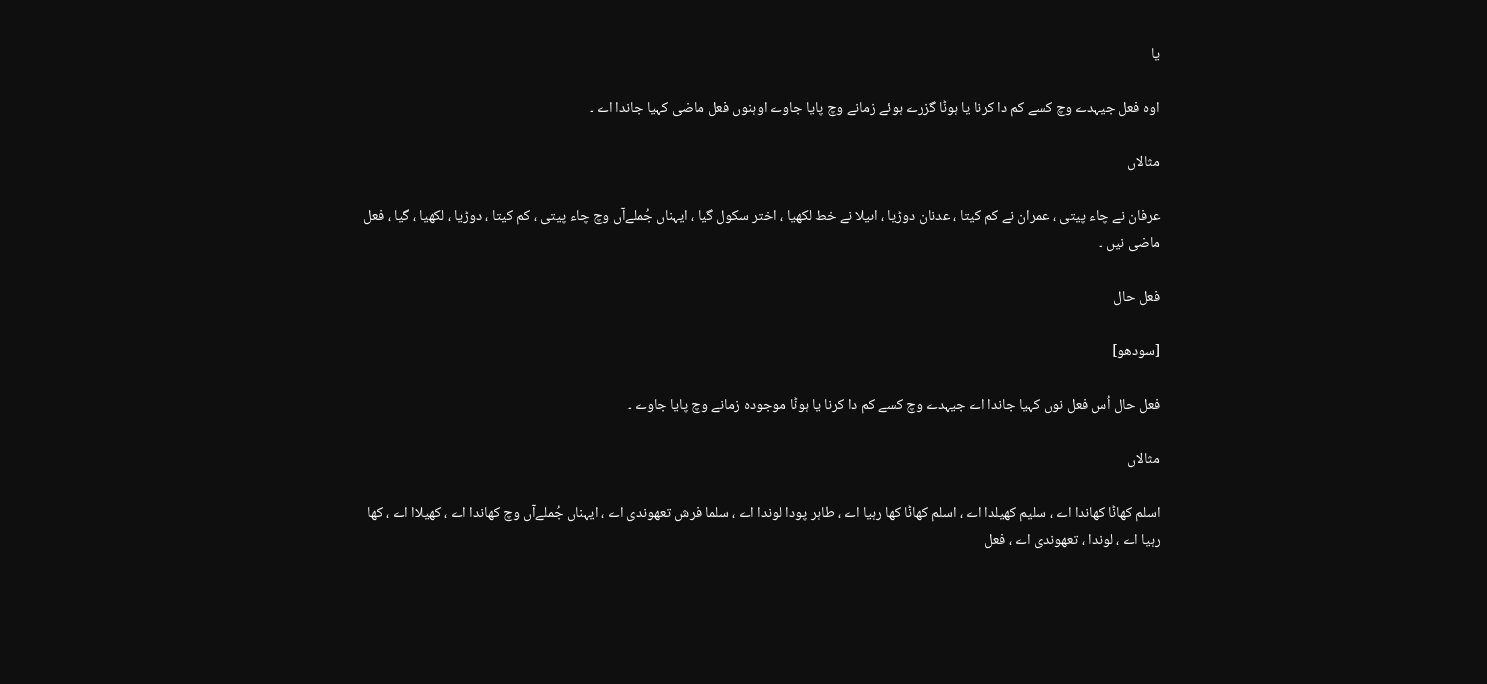یا

اوہ فعل جیہدے وچ کسے کم دا کرنا یا ہوݨا گزرے ہوئے زمانے وچ پایا جاوے اوہنوں فعل ماضی کہیا جاندا اے ۔

مثالاں

عرفان نے چاء پیتی ، عمران نے کم کیتا ، عدنان دوڑیا ، اںیلا نے خط لکھیا ، اختر سکول گیا ، ایہناں جُملےآں وچ چاء پیتی ، کم کیتا ، دوڑیا ، لکھیا ، گیا ، فعل ماضی نیں ۔

فعل حال

[سودھو]

فعل حال اُس فعل نوں کہیا جاندا اے جیہدے وچ کسے کم دا کرنا یا ہوݨا موجودہ زمانے وچ پایا جاوے ۔

مثالاں

اسلم کھاݨا کھاندا اے ، سلیم کھیلدا اے ، اسلم کھاݨا کھا رہیا اے ، طاہر پودا لوندا اے ، سلما فرش تعھوندی اے ، ایہناں جُملےآں وچ کھاندا اے ، کھیلاا اے ، کھا رہیا اے ، لوندا ، تعھوندی اے ، فعل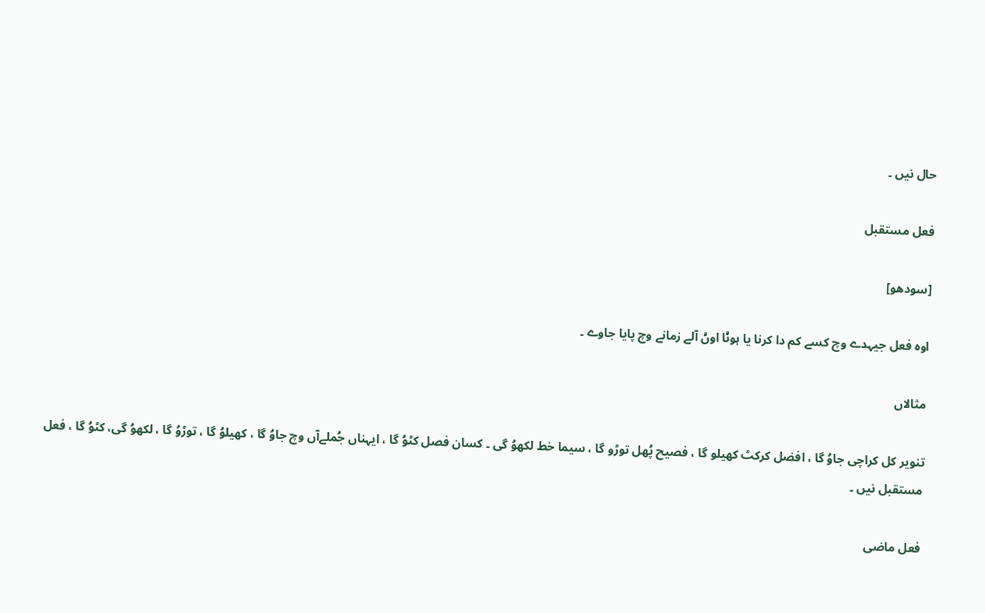حال نیں ۔

فعل مستقبل

[سودھو]

اوہ فعل جیہدے وچ کسے کم دا کرنا یا ہوݨا اوݨ آلے زمانے وچ پایا جاوے ۔

مثالاں

تنویر کل کراچی جاوُ گا ، افضل کرکٹ کھیلو گا ، فصیح پُھل توڑو گا ، سیما خط لکھوُ گی ۔ کسان فصل کٹوُ گا ، ایہناں جُملےآں وچ جاوُ گا ، کھیلوُ گا ، توڑوُ گا ، لکھوُ گی، کٹوُ گا ، فعل مستقبل نیں ۔

فعل ماضی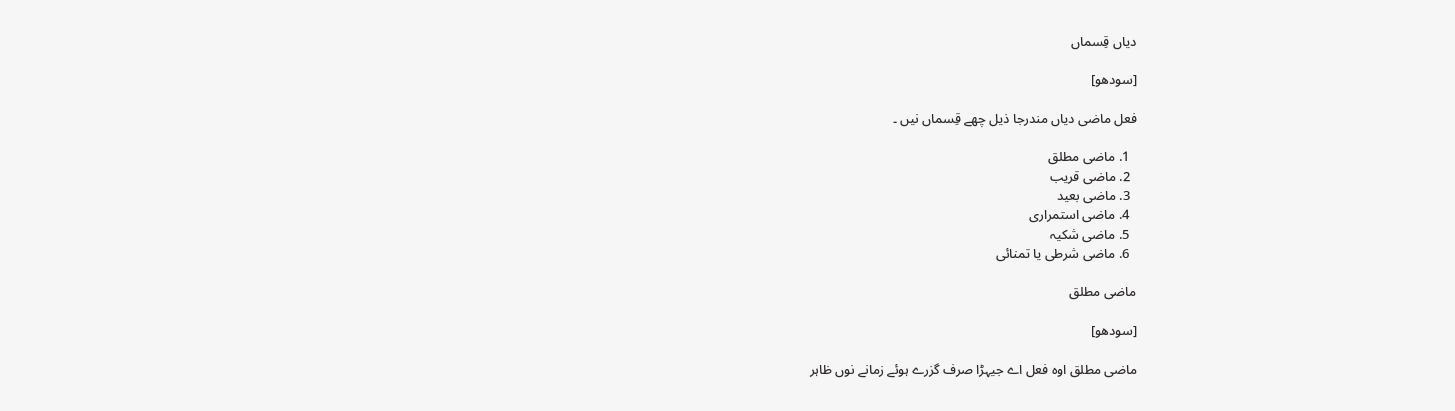دیاں قِسماں

[سودھو]

فعل ماضی دیاں مندرجا ذیل چھے قِسماں نیں ۔

  1. ماضی مطلق
  2. ماضی قریب
  3. ماضی بعید
  4. ماضی استمراری
  5. ماضی شکیہ
  6. ماضی شرطی یا تمنائی

ماضی مطلق

[سودھو]

ماضی مطلق اوہ فعل اے جیہڑا صرف گزرے ہوئے زمانے نوں ظاہر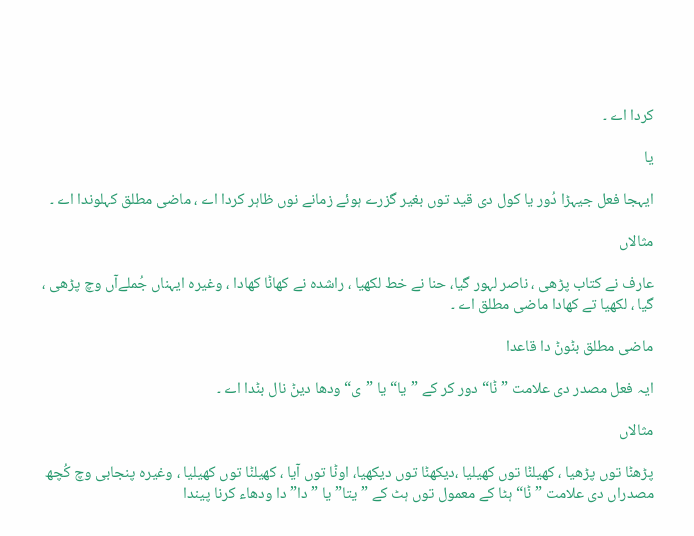کردا اے ۔

یا

ایہجا فعل جیہڑا دُور یا کول دی قید توں بغیر گزرے ہوئے زمانے نوں ظاہر کردا اے ، ماضی مطلق کہلوندا اے ۔

مثالاں

عارف نے کتاب پڑھی ، ناصر لہور گیا، حنا نے خط لکھیا ، راشدہ نے کھاݨا کھادا ، وغیرہ ایہناں جُملےآں وچ پڑھی ، گیا ، لکھیا تے کھادا ماضی مطلق اے ۔

ماضی مطلق بݨوݨ دا قاعدا

ایہ فعل مصدر دی علامت ”ݨا“ دور کر کے ”یا“ یا ”ی“ ودھا دیݨ نال بݨدا اے ۔

مثالاں

پڑھݨا توں پڑھیا ، کھیلݨا توں کھیلیا ،دیکھݨا توں دیکھیا، اوݨا توں آیا ، کھیلݨا توں کھیلیا ، وغیرہ پنجابی وچ کُچھ مصدراں دی علامت ”ݨا“ ہٹا کے معمول توں ہٹ کے ”یتا” یا ”دا” دا ودھاء کرنا پیندا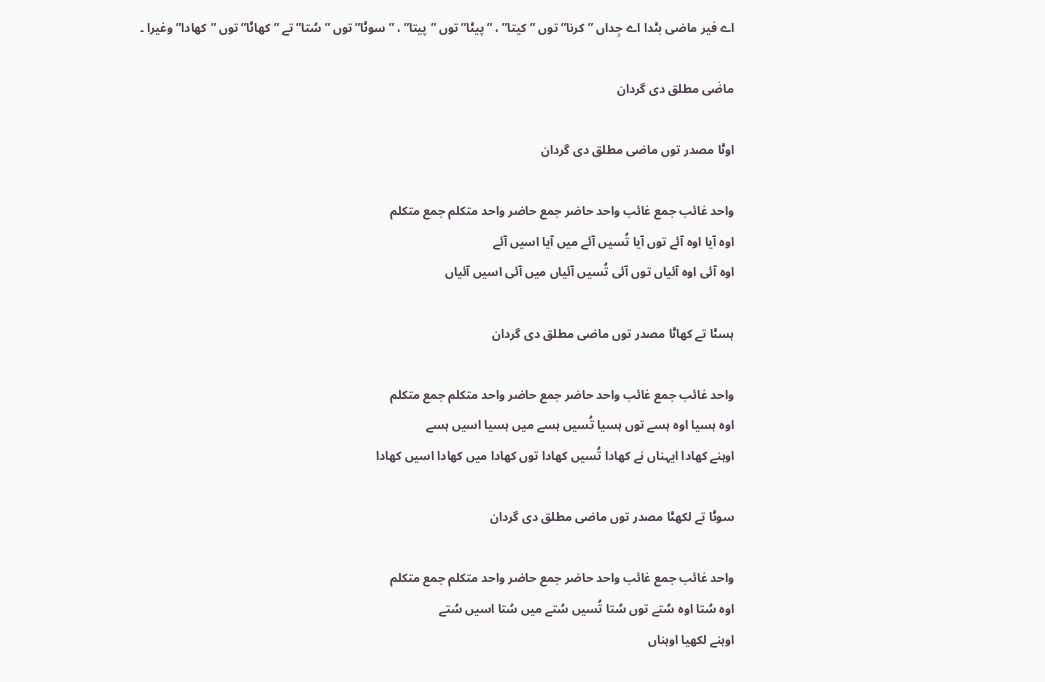اے فیر ماضی بݨدا اے جِداں ”کرنا” توں ”کیتا” ، ”پیݨا” توں ”پیتا” ، ”سوݨا” توں ”سُتا” تے ”کھاݨا” توں ”کھادا” وغیرا ۔

ماضٰی مطلق دی گردان

اوݨا مصدر توں ماضی مطلق دی گردان

واحد غائب جمع غائب واحد حاضر جمع حاضر واحد متکلم جمع متکلم
اوہ آیا اوہ آئے توں آیا تُسیں آئے میں آیا اسیں آئے
اوہ آئی اوہ آئیاں توں آئی تُسیں آئیاں میں آئی اسیں آئیاں

ہسݨا تے کھاݨا مصدر توں ماضی مطلق دی گردان

واحد غائب جمع غائب واحد حاضر جمع حاضر واحد متکلم جمع متکلم
اوہ ہسیا اوہ ہسے توں ہسیا تُسیں ہسے میں ہسیا اسیں ہسے
اوہنے کھادا ایہناں نے کھادا تُسیں کھادا توں کھادا میں کھادا اسیں کھادا

سوݨا تے لکھݨا مصدر توں ماضی مطلق دی گردان

واحد غائب جمع غائب واحد حاضر جمع حاضر واحد متکلم جمع متکلم
اوہ سُتا اوہ سُتے توں سُتا تُسیں سُتے میں سُتا اسیں سُتے
اوہنے لکھیا اوہناں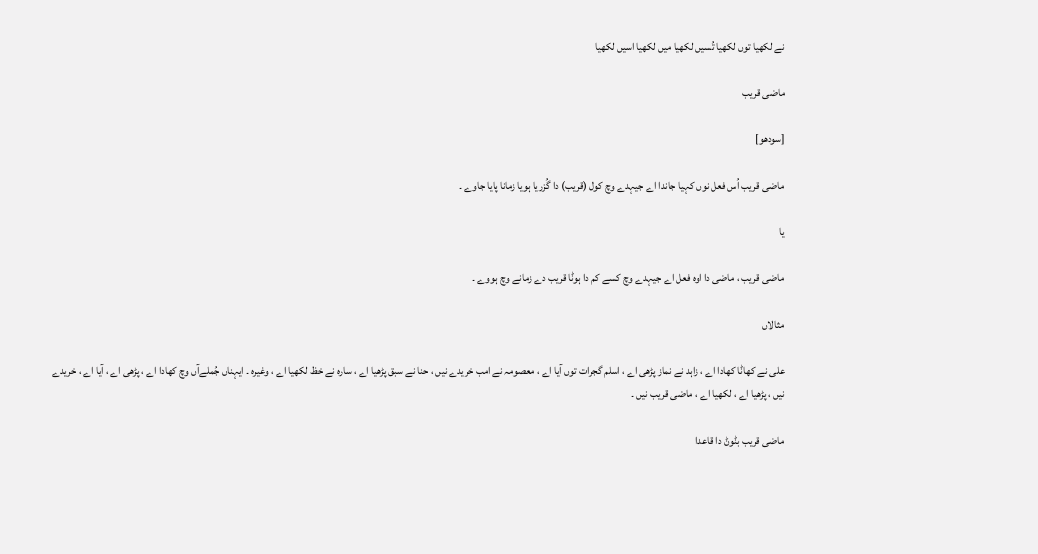نے لکھیا توں لکھیا تُسیں لکھیا میں لکھیا اسیں لکھیا

ماضی قریب

[سودھو]

ماضی قریب اُس فعل نوں کہیا جاندا اے جیہدے وچ کول (قریب) دا گُزریا ہویا زمانا پایا جاوے ۔

یا

ماضی قریب ، ماضی دا اوہ فعل اے جیہدے وچ کسے کم دا ہوݨا قریب دے زمانے وچ ہووے ۔

مثالاں

علی نے کھاݨا کھادا اے ، زاہد نے نماز پڑھی اے ، اسلم گجرات توں آیا اے ، معصومہ نے امب خریدے نیں ، حنا نے سبق پڑھیا اے ، سارہ نے خظ لکھیا اے ، وغیرہ ۔ ایہناں جُملےآں وچ کھادا اے ، پڑھی اے ، آیا اے ، خریدے نیں ، پڑھیا اے ، لکھیا اے ، ماضی قریب نیں ۔

ماضی قریب بݨوݨ دا قاعدا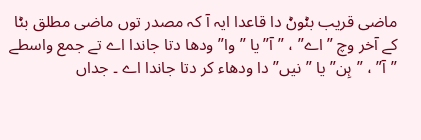ماضی قریب بݨوݨ دا قاعدا ایہ آ کہ مصدر توں ماضی مطلق بݨا کے آخر وچ ”اے” ، ”آ” یا ”وا” ودھا دتا جاندا اے تے جمع واسطے ”آ” ، ”ہِن” یا ”نیں” دا ودھاء کر دتا جاندا اے ۔ جداں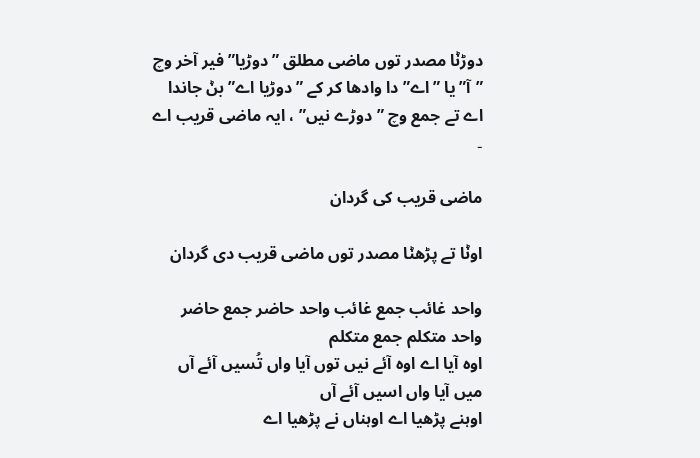دوڑݨا مصدر توں ماضی مطلق ”دوڑیا” فیر آخر وچ ”آ” یا ”اے” دا وادھا کر کے ”دوڑیا اے” بݨ جاندا اے تے جمع وچ ”دوڑے نیں” ، ایہ ماضی قریب اے ۔

ماضی قریب کی گردان

اوݨا تے پڑھݨا مصدر توں ماضی قریب دی گردان

واحد غائب جمع غائب واحد حاضر جمع حاضر واحد متکلم جمع متکلم
اوہ آیا اے اوہ آئے نیں توں آیا واں تُسیں آئے آں میں آیا واں اسیں آئے آں
اوہنے پڑھیا اے اوہناں نے پڑھیا اے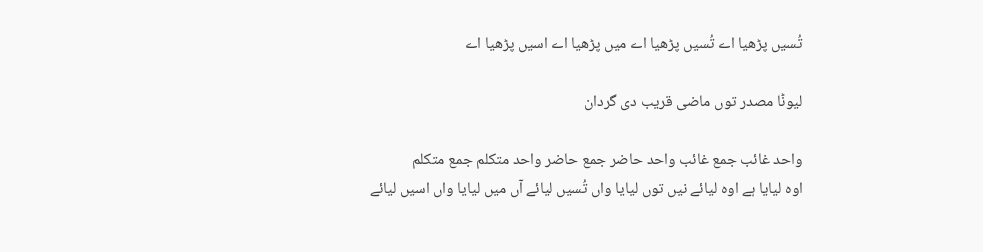تُسیں پڑھیا اے تُسیں پڑھیا اے میں پڑھیا اے اسیں پڑھیا اے

لیوݨا مصدر توں ماضی قریب دی گردان

واحد غائب جمع غائب واحد حاضر جمع حاضر واحد متکلم جمع متکلم
اوہ لیایا ہے اوہ لیائے نیں توں لیایا واں تُسیں لیائے آں میں لیایا واں اسیں لیائے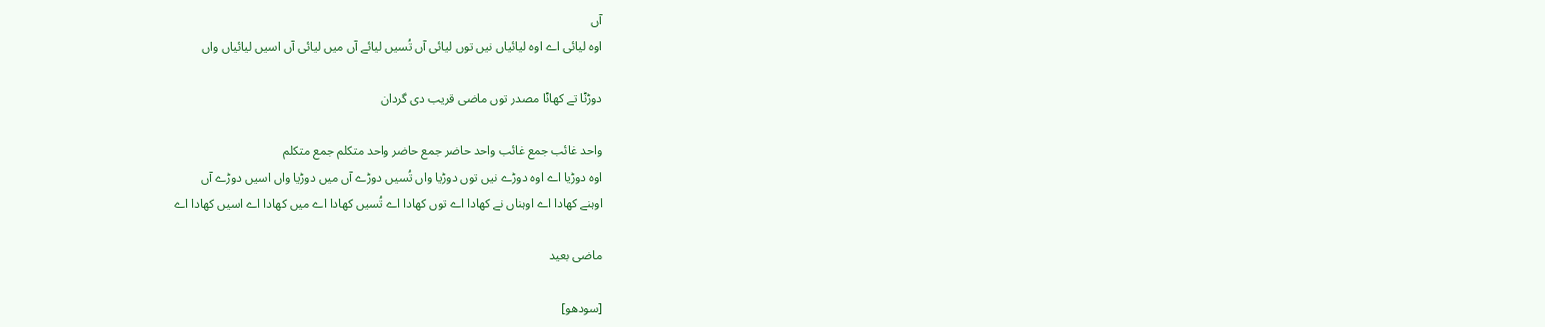آں
اوہ لیائی اے اوہ لیائیاں نیں توں لیائی آں تُسیں لیائے آں میں لیائی آں اسیں لیائیاں واں

دوڑݨا تے کھاݨا مصدر توں ماضی قریب دی گردان

واحد غائب جمع غائب واحد حاضر جمع حاضر واحد متکلم جمع متکلم
اوہ دوڑیا اے اوہ دوڑے نیں توں دوڑیا واں تُسیں دوڑے آں میں دوڑیا واں اسیں دوڑے آں
اوہنے کھادا اے اوہناں نے کھادا اے توں کھادا اے تُسیں کھادا اے میں کھادا اے اسیں کھادا اے

ماضی بعید

[سودھو]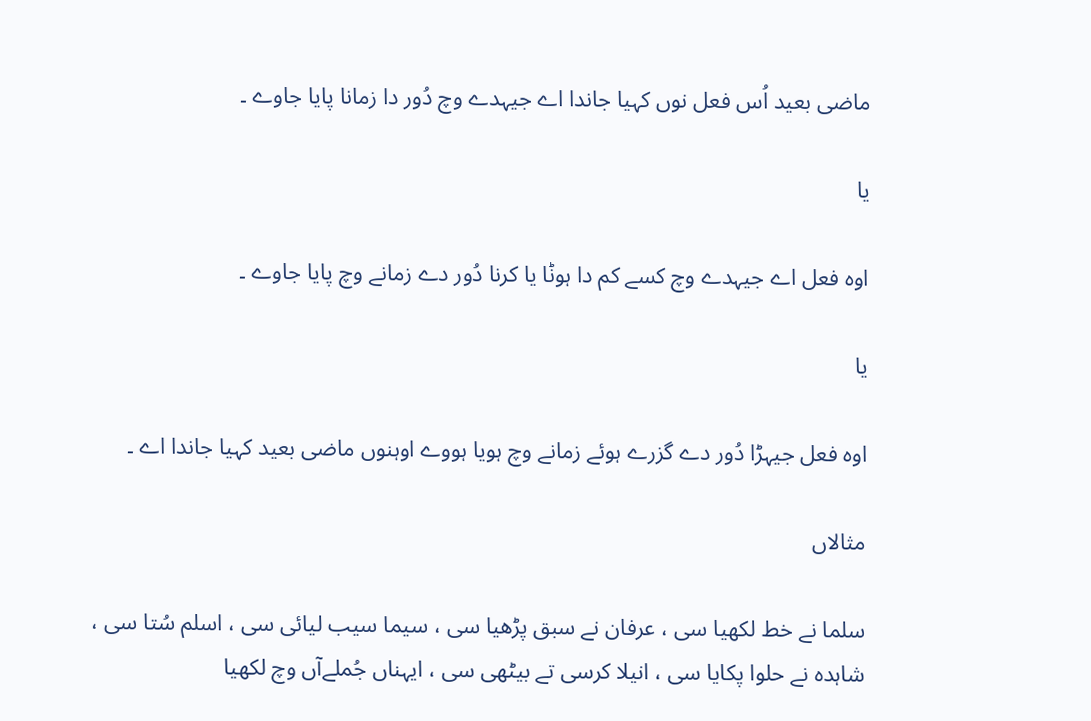ماضی بعید اُس فعل نوں کہیا جاندا اے جیہدے وچ دُور دا زمانا پایا جاوے ۔

یا

اوہ فعل اے جیہدے وچ کسے کم دا ہوݨا یا کرنا دُور دے زمانے وچ پایا جاوے ۔

یا

اوہ فعل جیہڑا دُور دے گزرے ہوئے زمانے وچ ہویا ہووے اوہنوں ماضی بعید کہیا جاندا اے ۔

مثالاں

سلما نے خط لکھیا سی ، عرفان نے سبق پڑھیا سی ، سیما سیب لیائی سی ، اسلم سُتا سی ، شاہدہ نے حلوا پکایا سی ، انیلا کرسی تے بیٹھی سی ، ایہناں جُملےآں وچ لکھیا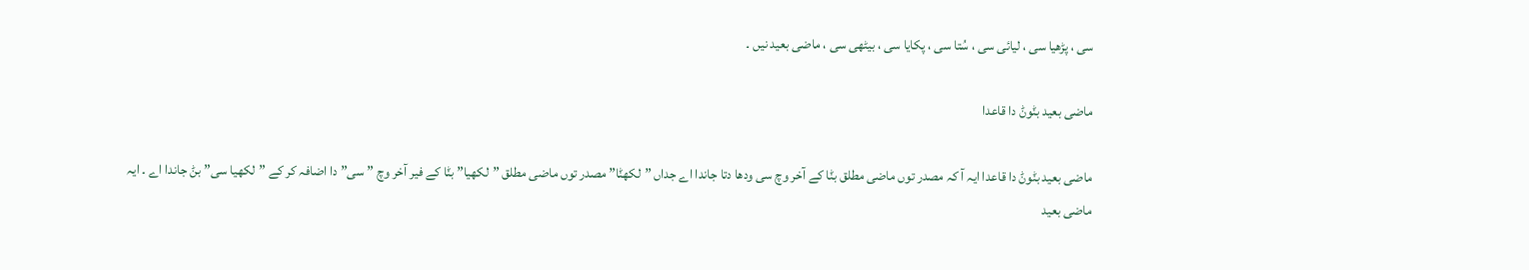سی ، پڑھیا سی ، لیائی سی ، سُتا سی ، پکایا سی ، بیٹھی سی ، ماضی بعید نیں ۔

ماضی بعید بݨوݨ دا قاعدا

ماضی بعید بݨوݨ دا قاعدا ایہ آ کہ مصدر توں ماضی مطلق بݨا کے آخر وچ سی ودھا دتا جاندا اے جداں ”لکھݨا” مصدر توں ماضی مطلق ”لکھیا” بݨا کے فیر آخر وچ ”سی” دا اضافہ کر کے ”لکھیا سی” بݨ جاندا اے ۔ ایہ ماضی بعید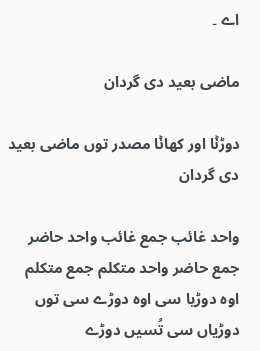اے ۔

ماضی بعید دی گردان

دوڑݨا اور کھاݨا مصدر توں ماضی بعید دی گردان

واحد غائب جمع غائب واحد حاضر جمع حاضر واحد متکلم جمع متکلم
اوہ دوڑیا سی اوہ دوڑے سی توں دوڑیاں سی تُسیں دوڑے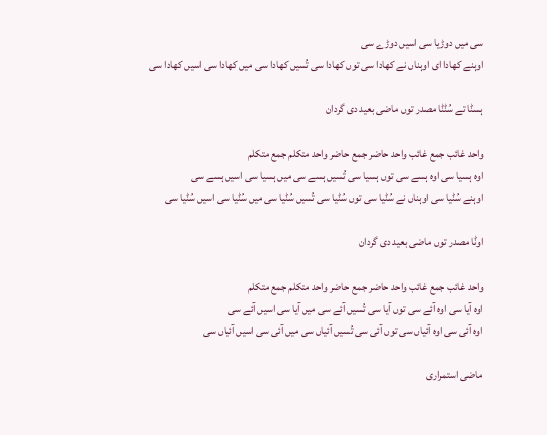سی میں دوڑیا سی اسیں دوڑے سی
اوہنے کھادا ای اوہناں نے کھادا سی توں کھادا سی تُسیں کھادا سی میں کھادا سی اسیں کھادا سی

ہسݨا تے سُݨݨا مصدر توں ماضی بعید دی گردان

واحد غائب جمع غائب واحد حاضر جمع حاضر واحد متکلم جمع متکلم
اوہ ہسیا سی اوہ ہسے سی توں ہسیا سی تُسیں ہسے سی میں ہسیا سی اسیں ہسے سی
اوہنے سُݨیا سی اوہناں نے سُݨیا سی توں سُݨیا سی تُسیں سُݨیا سی میں سُݨیا سی اسیں سُݨیا سی

اوݨا مصدر توں ماضی بعید دی گردان

واحد غائب جمع غائب واحد حاضر جمع حاضر واحد متکلم جمع متکلم
اوہ آیا سی اوہ آئے سی توں آیا سی تُسیں آئے سی میں آیا سی اسیں آئے سی
اوہ آئی سی اوہ آئیاں سی توں آئی سی تُسیں آئیاں سی میں آئی سی اسیں آئیاں سی

ماضی استمراری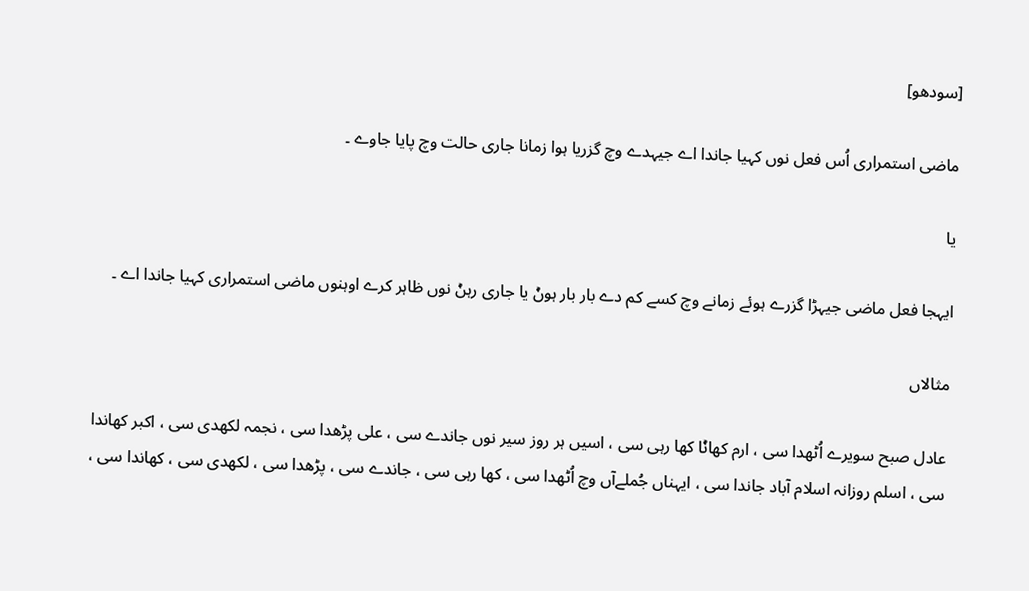[سودھو]

ماضی استمراری اُس فعل نوں کہیا جاندا اے جیہدے وچ گزریا ہوا زمانا جاری حالت وچ پایا جاوے ۔

یا

ایہجا فعل ماضی جیہڑا گزرے ہوئے زمانے وچ کسے کم دے بار بار ہوݨ یا جاری رہݨ نوں ظاہر کرے اوہنوں ماضی استمراری کہیا جاندا اے ۔

مثالاں

عادل صبح سویرے اُٹھدا سی ، ارم کھاݨا کھا رہی سی ، اسیں ہر روز سیر نوں جاندے سی ، علی پڑھدا سی ، نجمہ لکھدی سی ، اکبر کھاندا سی ، اسلم روزانہ اسلام آباد جاندا سی ، ایہناں جُملےآں وچ اُٹھدا سی ، کھا رہی سی ، جاندے سی ، پڑھدا سی ، لکھدی سی ، کھاندا سی ،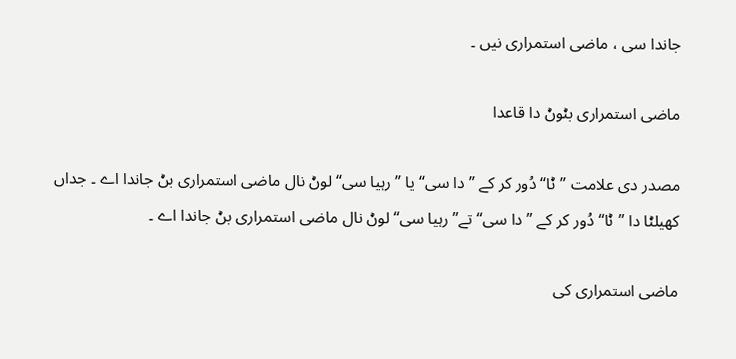جاندا سی ، ماضی استمراری نیں ۔

ماضی استمراری بݨوݨ دا قاعدا

مصدر دی علامت ”ݨا“ دُور کر کے ”دا سی“ یا ”رہیا سی“ لوݨ نال ماضی استمراری بݨ جاندا اے ۔ جداں کھیلݨا دا ”ݨا“ دُور کر کے ”دا سی“ تے” رہیا سی“ لوݨ نال ماضی استمراری بݨ جاندا اے ۔

ماضی استمراری کی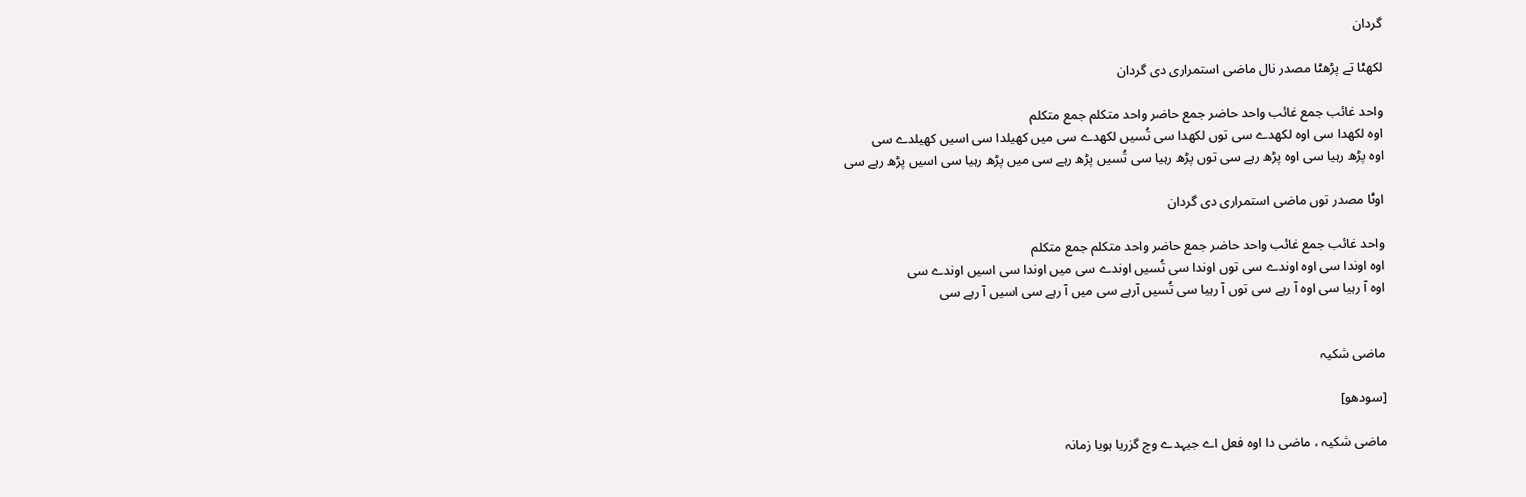گردان

لکھݨا تے پڑھݨا مصدر نال ماضی استمراری دی گردان

واحد غائب جمع غائب واحد حاضر جمع حاضر واحد متکلم جمع متکلم
اوہ لکھدا سی اوہ لکھدے سی توں لکھدا سی تُسیں لکھدے سی میں کھیلدا سی اسیں کھیلدے سی
اوہ پڑھ رہیا سی اوہ پڑھ رہے سی توں پڑھ رہیا سی تُسیں پڑھ رہے سی میں پڑھ رہیا سی اسیں پڑھ رہے سی

اوݨا مصدر توں ماضی استمراری دی گردان

واحد غائب جمع غائب واحد حاضر جمع حاضر واحد متکلم جمع متکلم
اوہ اوندا سی اوہ اوندے سی توں اوندا سی تُسیں اوندے سی میں اوندا سی اسیں اوندے سی
اوہ آ رہیا سی اوہ آ رہے سی توں آ رہیا سی تُسیں آرہے سی میں آ رہے سی اسیں آ رہے سی


ماضی شکیہ

[سودھو]

ماضی شکیہ ، ماضی دا اوہ فعل اے جیہدے وچ گزریا ہویا زمانہ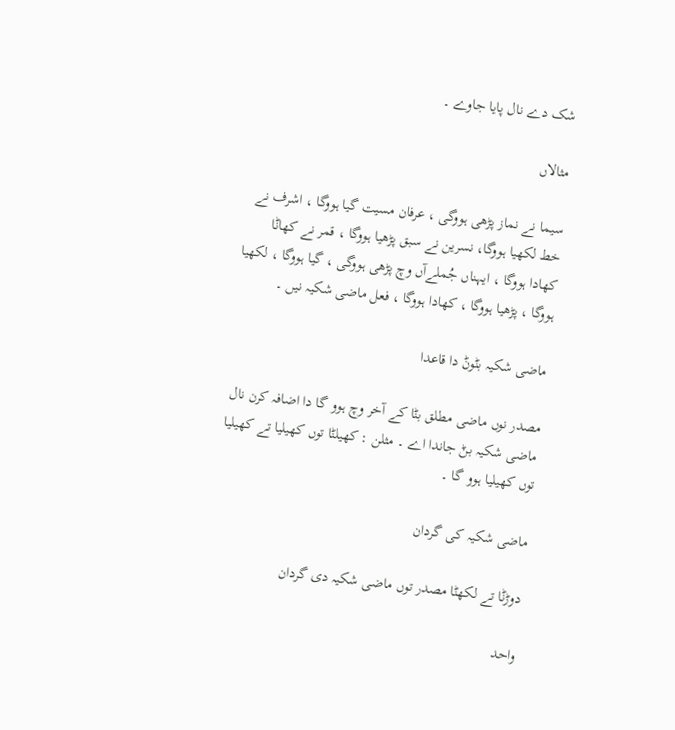شک دے نال پایا جاوے ۔

مثالاں

سیما نے نماز پڑھی ہووگی ، عرفان مسیت گیا ہووگا ، اشرف نے خط لکھیا ہووگا، نسرین نے سبق پڑھیا ہووگا ، قمر نے کھاݨا کھادا ہووگا ، ایہناں جُملےآں وچ پڑھی ہووگی ، گیا ہووگا ، لکھیا ہووگا ، پڑھیا ہووگا ، کھادا ہووگا ، فعل ماضی شکیہ نیں ۔

ماضی شکیہ بݨوݨ دا قاعدا

مصدر نوں ماضی مطلق بݨا کے آخر وچ ہوو گا دا اضافہ کرن نال ماضی شکیہ بݨ جاندا اے ۔ مثلن : کھیلݨا توں کھیلیا تے کھیلیا توں کھیلیا ہوو گا ۔

ماضی شکیہ کی گردان

دوڑݨا تے لکھݨا مصدر توں ماضی شکیہ دی گردان

واحد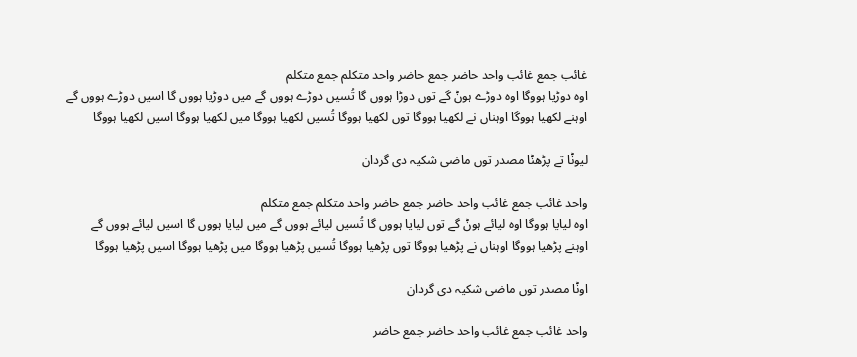غائب جمع غائب واحد حاضر جمع حاضر واحد متکلم جمع متکلم
اوہ دوڑیا ہووگا اوہ دوڑے ہوݨ گے توں دوڑا ہووں گا تُسیں دوڑے ہووں گے میں دوڑیا ہووں گا اسیں دوڑے ہووں گے
اوہنے لکھیا ہووگا اوہناں نے لکھیا ہووگا توں لکھیا ہووگا تُسیں لکھیا ہووگا میں لکھیا ہووگا اسیں لکھیا ہووگا

لیوݨا تے پڑھݨا مصدر توں ماضی شکیہ دی گردان

واحد غائب جمع غائب واحد حاضر جمع حاضر واحد متکلم جمع متکلم
اوہ لیایا ہووگا اوہ لیائے ہوݨ گے توں لیایا ہووں گا تُسیں لیائے ہووں گے میں لیایا ہووں گا اسیں لیائے ہووں گے
اوہنے پڑھیا ہووگا اوہناں نے پڑھیا ہووگا توں پڑھیا ہووگا تُسیں پڑھیا ہووگا میں پڑھیا ہووگا اسیں پڑھیا ہووگا

اوݨا مصدر توں ماضی شکیہ دی گردان

واحد غائب جمع غائب واحد حاضر جمع حاضر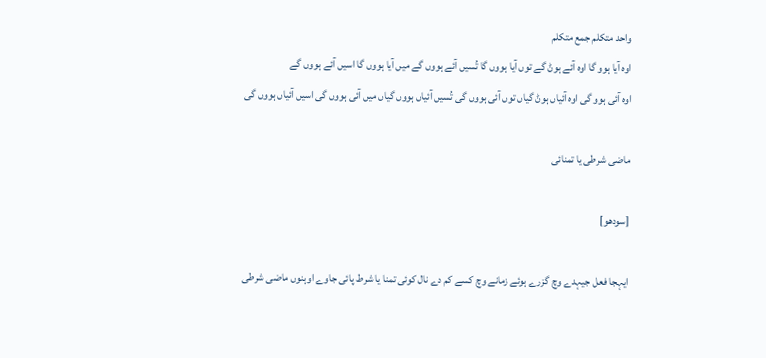واحد متکلم جمع متکلم
اوہ آیا ہوو گا اوہ آئے ہوݨ گے توں آیا ہووں گا تُسیں آئے ہووں گے میں آیا ہووں گا اسیں آئے ہووں گے
اوہ آئی ہوو گی اوہ آئیاں ہوݨ گیاں توں آئی ہووں گی تُسیں آئیاں ہووں گیاں میں آئی ہووں گی اسیں آئیاں ہووں گی

ماضی شرطی یا تمنائی

[سودھو]

ایہجا فعل جیہدے وچ گزرے ہوئے زمانے وچ کسے کم دے نال کوئی تمنا یا شرط پائی جاوے اوہنوں ماضی شرطی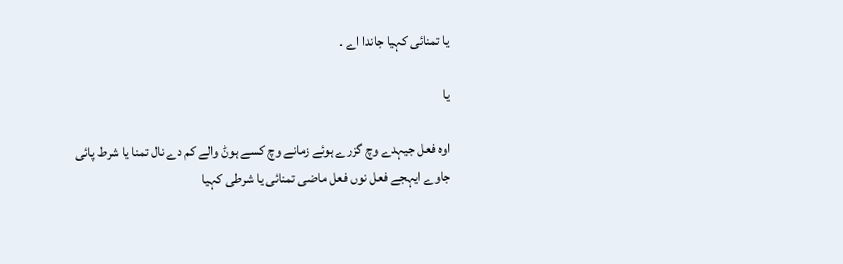یا تمنائی کہیا جاندا اے ۔

یا

اوہ فعل جیہدے وچ گزرے ہوئے زمانے وچ کسے ہوݨ والے کم دے نال تمنا یا شرط پائی جاوے ایہجے فعل نوں فعل ماضی تمنائی یا شرطی کہیا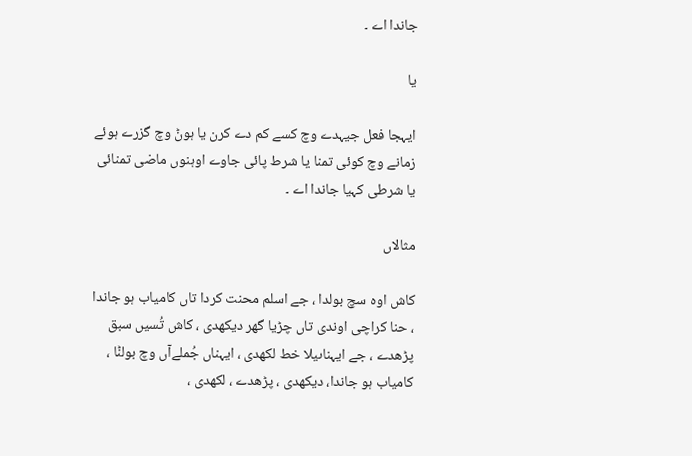جاندا اے ۔

یا

ایہجا فعل جیہدے وچ کسے کم دے کرن یا ہوݨ وچ گزرے ہوئے زمانے وچ کوئی تمنا یا شرط پائی جاوے اوہنوں ماضی تمنائی یا شرطی کہیا جاندا اے ۔

مثالاں

کاش اوہ سچ بولدا ، جے اسلم محنت کردا تاں کامیاب ہو جاندا ، حنا کراچی اوندی تاں چڑیا گھر دیکھدی ، کاش تُسیں سبق پڑھدے ، جے ایہناںیلا خط لکھدی ، ایہناں جُملےآں وچ بولݨا ، کامیاب ہو جاندا، دیکھدی ، پڑھدے ، لکھدی ،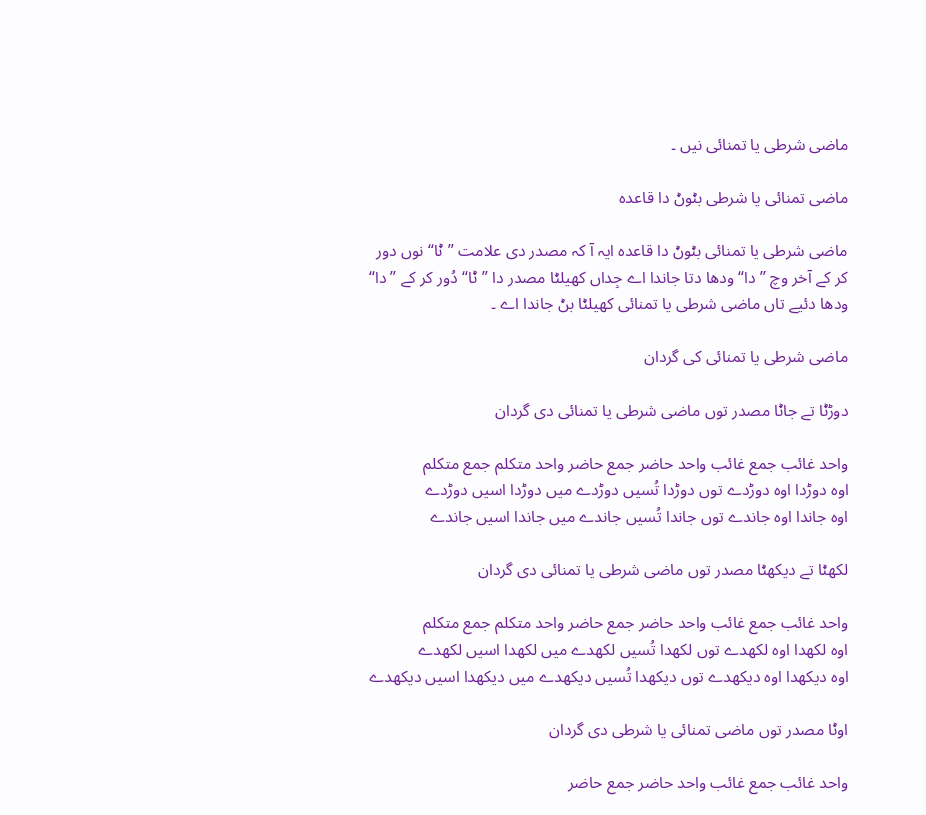ماضی شرطی یا تمنائی نیں ۔

ماضی تمنائی یا شرطی بݨوݨ دا قاعدہ

ماضی شرطی یا تمنائی بݨوݨ دا قاعدہ ایہ آ کہ مصدر دی علامت ”ݨا“ نوں دور کر کے آخر وچ ”دا“ ودھا دتا جاندا اے جِداں کھیلݨا مصدر دا ”ݨا“ دُور کر کے ”دا“ ودھا دئیے تاں ماضی شرطی یا تمنائی کھیلݨا بݨ جاندا اے ۔

ماضی شرطی یا تمنائی کی گردان

دوڑݨا تے جاݨا مصدر توں ماضی شرطی یا تمنائی دی گردان

واحد غائب جمع غائب واحد حاضر جمع حاضر واحد متکلم جمع متکلم
اوہ دوڑدا اوہ دوڑدے توں دوڑدا تُسیں دوڑدے میں دوڑدا اسیں دوڑدے
اوہ جاندا اوہ جاندے توں جاندا تُسیں جاندے میں جاندا اسیں جاندے

لکھݨا تے دیکھݨا مصدر توں ماضی شرطی یا تمنائی دی گردان

واحد غائب جمع غائب واحد حاضر جمع حاضر واحد متکلم جمع متکلم
اوہ لکھدا اوہ لکھدے توں لکھدا تُسیں لکھدے میں لکھدا اسیں لکھدے
اوہ دیکھدا اوہ دیکھدے توں دیکھدا تُسیں دیکھدے میں دیکھدا اسیں دیکھدے

اوݨا مصدر توں ماضی تمنائی یا شرطی دی گردان

واحد غائب جمع غائب واحد حاضر جمع حاضر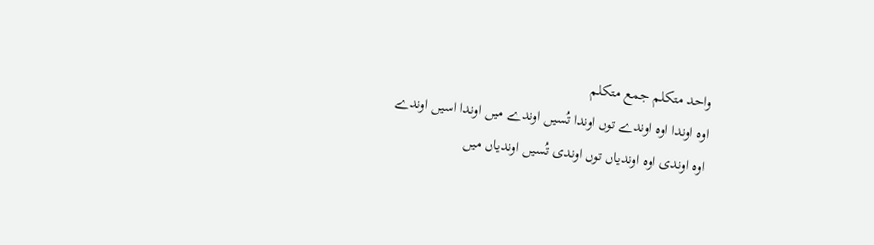واحد متکلم جمع متکلم
اوہ اوندا اوہ اوندے توں اوندا تُسیں اوندے میں اوندا اسیں اوندے
اوہ اوندی اوہ اوندیاں توں اوندی تُسیں اوندیاں میں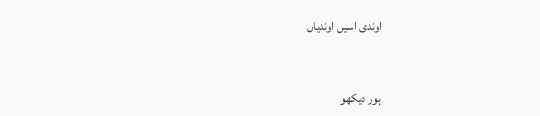اوندی اسیں اوندیاں


ہور دیکھو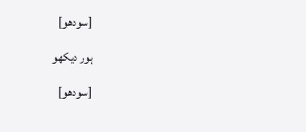[سودھو]

ہور دیکھو

[سودھو]